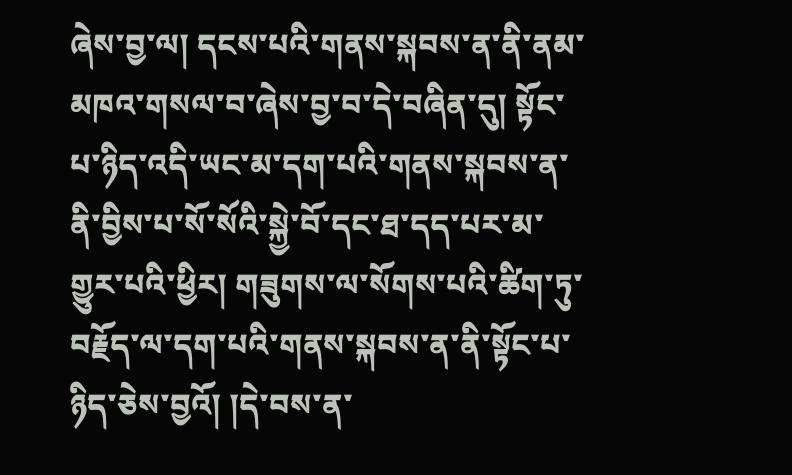ཞེས་བྱ་ལ། དངས་པའི་གནས་སྐབས་ན་ནི་ནམ་མཁའ་གསལ་བ་ཞེས་བྱ་བ་དེ་བཞིན་དུ། སྟོང་པ་ཉིད་འདི་ཡང་མ་དག་པའི་གནས་སྐབས་ན་ནི་བྱིས་པ་སོ་སོའི་སྐྱེ་བོ་དང་ཐ་དད་པར་མ་གྱུར་པའི་ཕྱིར། གཟུགས་ལ་སོགས་པའི་ཚིག་ཏུ་བརྗོད་ལ་དག་པའི་གནས་སྐབས་ན་ནི་སྟོང་པ་ཉིད་ཅེས་བྱའོ། །དེ་བས་ན་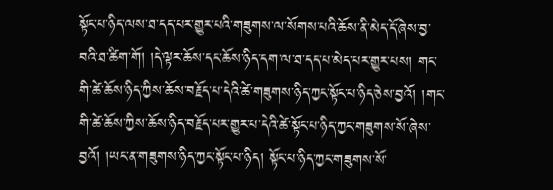སྟོང་པ་ཉིད་ལས་ཐ་དད་པར་གྱུར་པའི་གཟུགས་ལ་སོགས་པའི་ཆོས་ནི་མེད་དོ་ཞེས་བྱ་བའི་ཐ་ཚིག་གོ། །དེ་ལྟར་ཆོས་དང་ཆོས་ཉིད་དག་ལ་ཐ་དད་པ་མེད་པར་གྱུར་པས། གང་གི་ཚེ་ཆོས་ཉིད་ཀྱིས་ཆོས་བརྗོད་པ་དེའི་ཚེ་གཟུགས་ཉིད་ཀྱང་སྟོང་པ་ཉིད་ཅེས་བྱའོ། །གང་གི་ཚེ་ཆོས་ཀྱིས་ཆོས་ཉིད་བརྗོད་པར་གྱུར་པ་དེའི་ཚེ་སྟོང་པ་ཉིད་ཀྱང་གཟུགས་སོ་ཞེས་བྱའོ། །ཡང་ན་གཟུགས་ཉིད་ཀྱང་སྟོང་པ་ཉིད། སྟོང་པ་ཉིད་ཀྱང་གཟུགས་སོ་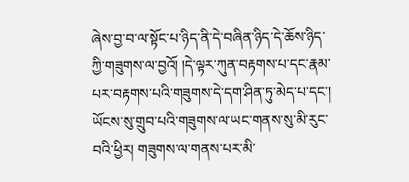ཞེས་བྱ་བ་ལ་སྟོང་པ་ཉིད་ནི་དེ་བཞིན་ཉིད་དེ་ཆོས་ཉིད་ཀྱི་གཟུགས་ལ་བྱའོ། །དེ་ལྟར་ཀུན་བརྟགས་པ་དང་རྣམ་པར་བརྟགས་པའི་གཟུགས་དེ་དག་ཤིན་ཏུ་མེད་པ་དང་། ཡོངས་སུ་གྲུབ་པའི་གཟུགས་ལ་ཡང་གནས་སུ་མི་རུང་བའི་ཕྱིར། གཟུགས་ལ་གནས་པར་མི་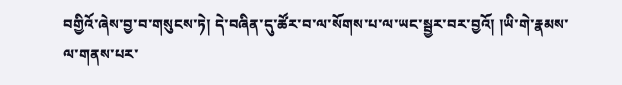བགྱིའོ་ཞེས་བྱ་བ་གསུངས་ཏེ། དེ་བཞིན་དུ་ཚོར་བ་ལ་སོགས་པ་ལ་ཡང་སྦྱར་བར་བྱའོ། །ཡི་གེ་རྣམས་ལ་གནས་པར་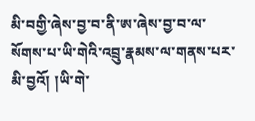མི་བགྱི་ཞེས་བྱ་བ་ནི་ཨ་ཞེས་བྱ་བ་ལ་སོགས་པ་ཡི་གེའི་འབྲུ་རྣམས་ལ་གནས་པར་མི་བྱའོ། །ཡི་གེ་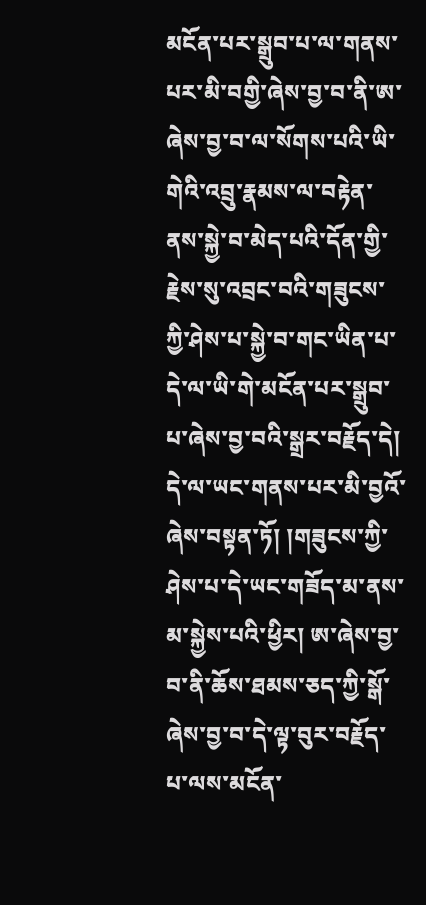མངོན་པར་སྒྲུབ་པ་ལ་གནས་པར་མི་བགྱི་ཞེས་བྱ་བ་ནི་ཨ་ཞེས་བྱ་བ་ལ་སོགས་པའི་ཡི་གེའི་འབྲུ་རྣམས་ལ་བརྟེན་ནས་སྐྱེ་བ་མེད་པའི་དོན་གྱི་རྗེས་སུ་འབྲང་བའི་གཟུངས་ཀྱི་ཤེས་པ་སྐྱེ་བ་གང་ཡིན་པ་དེ་ལ་ཡི་གེ་མངོན་པར་སྒྲུབ་པ་ཞེས་བྱ་བའི་སྒྲར་བརྗོད་དེ། དེ་ལ་ཡང་གནས་པར་མི་བྱའོ་ཞེས་བསྟན་ཏོ། །གཟུངས་ཀྱི་ཤེས་པ་དེ་ཡང་གཟོད་མ་ནས་མ་སྐྱེས་པའི་ཕྱིར། ཨ་ཞེས་བྱ་བ་ནི་ཆོས་ཐམས་ཅད་ཀྱི་སྒོ་ཞེས་བྱ་བ་དེ་ལྟ་བུར་བརྗོད་པ་ལས་མངོན་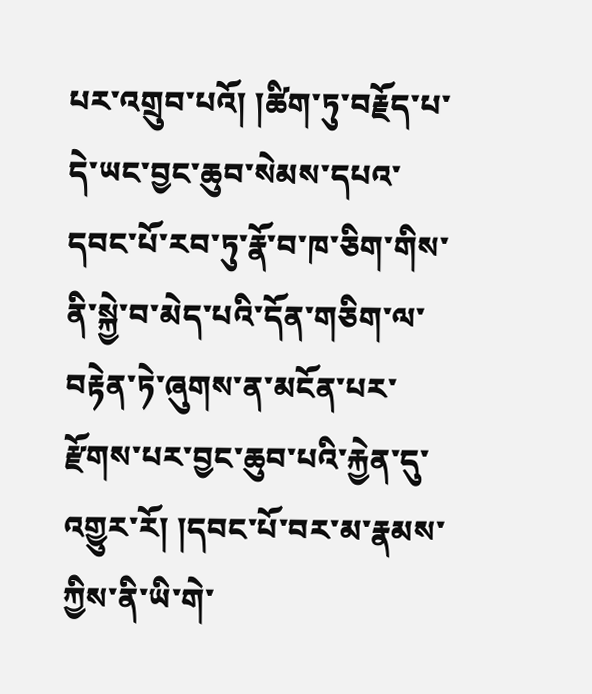པར་འགྲུབ་པའོ། །ཚིག་ཏུ་བརྗོད་པ་དེ་ཡང་བྱང་ཆུབ་སེམས་དཔའ་དབང་པོ་རབ་ཏུ་རྣོ་བ་ཁ་ཅིག་གིས་ནི་སྐྱེ་བ་མེད་པའི་དོན་གཅིག་ལ་བརྟེན་ཏེ་ཞུགས་ན་མངོན་པར་རྫོགས་པར་བྱང་ཆུབ་པའི་རྐྱེན་དུ་འགྱུར་རོ། །དབང་པོ་བར་མ་རྣམས་ཀྱིས་ནི་ཡི་གེ་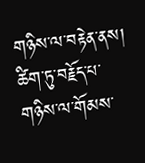གཉིས་ལ་བརྟེན་ནས། ཚིག་ཏུ་བརྗོད་པ་གཉིས་ལ་གོམས་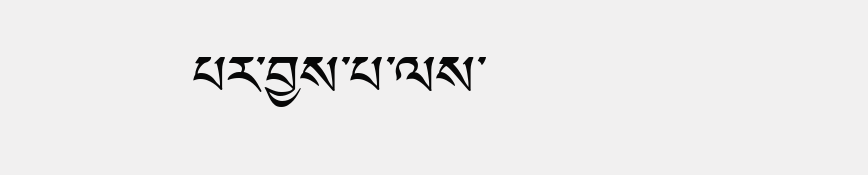པར་བྱས་པ་ལས་